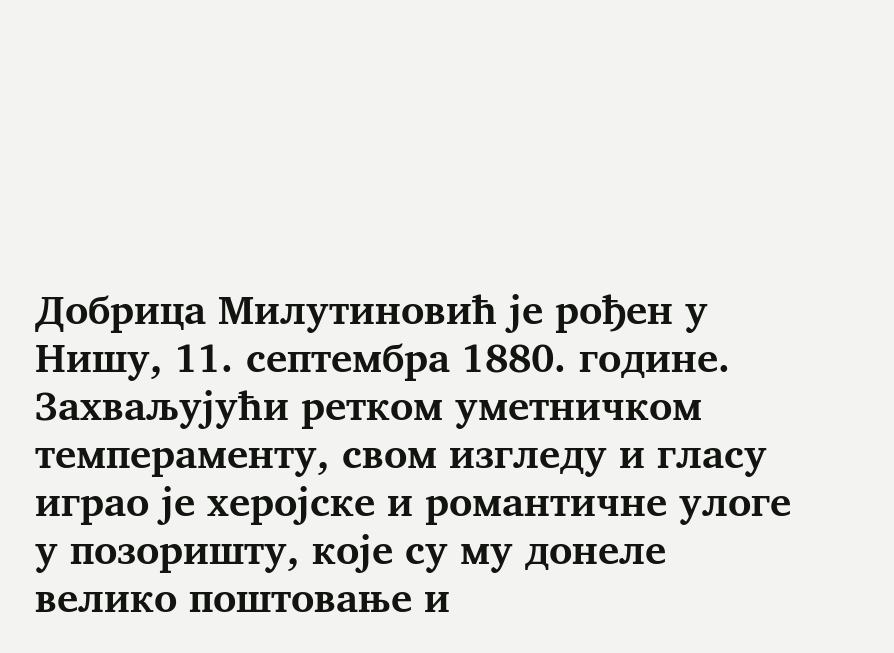Добрица Милутиновић је рођен у Нишу, 11. септембра 1880. године.
Захваљујући ретком уметничком темпераменту, свом изгледу и гласу играо је херојске и романтичне улоге у позоришту, које су му донеле велико поштовање и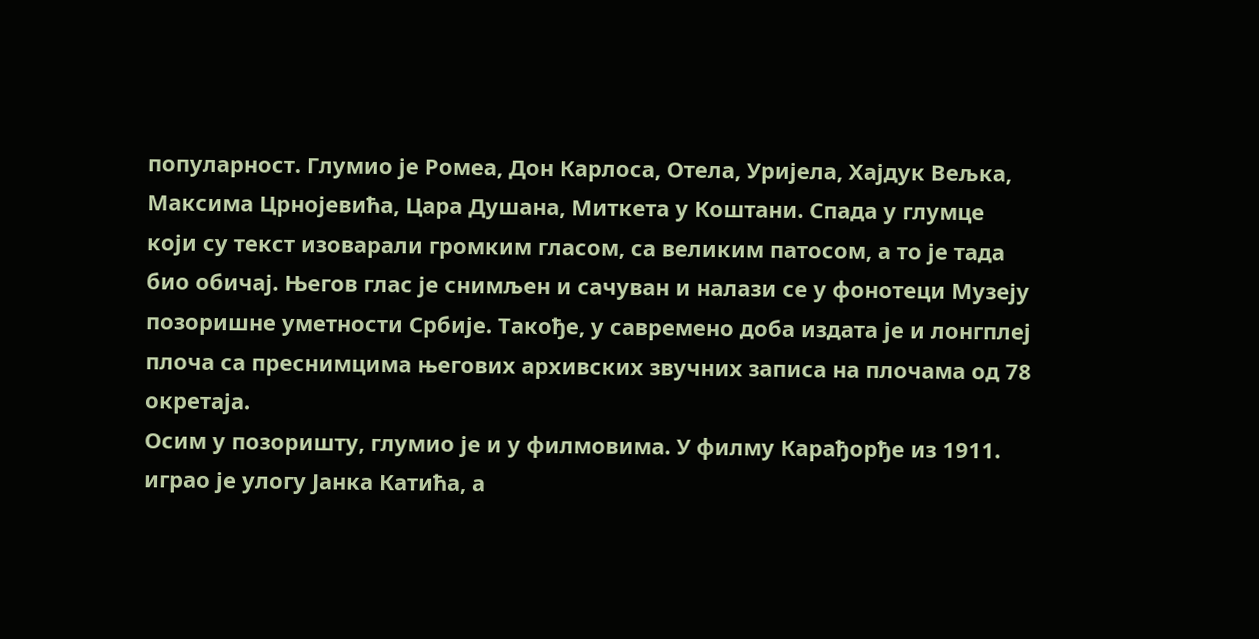популарност. Глумио је Ромеа, Дон Карлоса, Отела, Уријела, Хајдук Вељка, Максима Црнојевића, Цара Душана, Миткета у Коштани. Спада у глумце који су текст изоварали громким гласом, са великим патосом, а то је тада био обичај. Његов глас је снимљен и сачуван и налази се у фонотеци Музеју позоришне уметности Србије. Такође, у савремено доба издата је и лонгплеј плоча са преснимцима његових архивских звучних записа на плочама од 78 окретаја.
Осим у позоришту, глумио је и у филмовима. У филму Карађорђе из 1911. играо је улогу Јанка Катића, а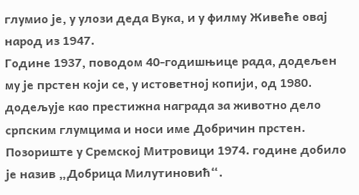глумио је, у улози деда Вука, и у филму Живеће овај народ из 1947.
Године 1937, поводом 40-годишњице рада, додељен му је прстен који се, у истоветној копији, од 1980. додељује као престижна награда за животно дело српским глумцима и носи име Добричин прстен.
Позориште у Сремској Митровици 1974. године добило је назив „Добрица Милутиновић“.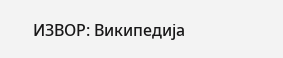ИЗВОР: Википедија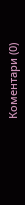Коментари (0)